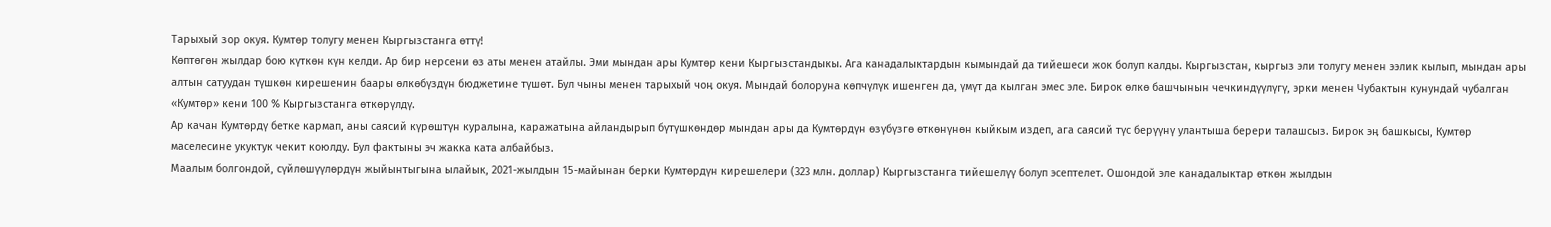Тарыхый зор окуя. Кумтөр толугу менен Кыргызстанга өттү!
Көптөгөн жылдар бою күткөн күн келди. Ар бир нерсени өз аты менен атайлы. Эми мындан ары Кумтөр кени Кыргызстандыкы. Ага канадалыктардын кымындай да тийешеси жок болуп калды. Кыргызстан, кыргыз эли толугу менен ээлик кылып, мындан ары алтын сатуудан түшкөн кирешенин баары өлкөбүздүн бюджетине түшөт. Бул чыны менен тарыхый чоӊ окуя. Мындай болоруна көпчүлүк ишенген да, үмүт да кылган эмес эле. Бирок өлкө башчынын чечкиндүүлүгү, эрки менен Чубактын кунундай чубалган «Кумтөр» кени 100 % Кыргызстанга өткөрүлдү.
Ар качан Кумтөрдү бетке кармап, аны саясий күрөштүн куралына, каражатына айландырып бүтүшкөндөр мындан ары да Кумтөрдүн өзүбүзгө өткөнүнөн кыйкым издеп, ага саясий түс берүүнү улантыша берери талашсыз. Бирок эӊ башкысы, Кумтөр маселесине укуктук чекит коюлду. Бул фактыны эч жакка ката албайбыз.
Маалым болгондой, сүйлөшүүлөрдүн жыйынтыгына ылайык, 2021-жылдын 15-майынан берки Кумтөрдүн кирешелери (323 млн. доллар) Кыргызстанга тийешелүү болуп эсептелет. Ошондой эле канадалыктар өткөн жылдын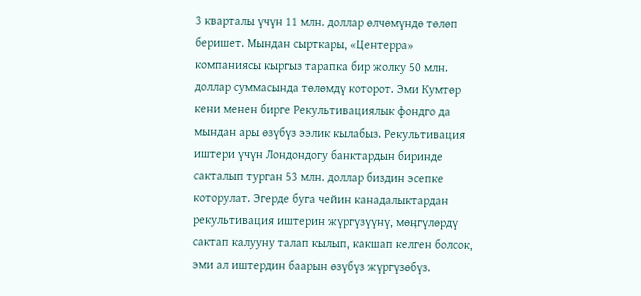3 кварталы үчүн 11 млн. доллар өлчөмүндө төлөп беришет. Мындан сырткары, «Центерра» компаниясы кыргыз тарапка бир жолку 50 млн. доллар суммасында төлөмдү которот. Эми Кумтөр кени менен бирге Рекультивациялык фондго да мындан ары өзүбүз ээлик кылабыз. Рекультивация иштери үчүн Лондондогу банктардын биринде сакталып турган 53 млн. доллар биздин эсепке которулат. Эгерде буга чейин канадалыктардан рекультивация иштерин жүргүзүүнү, мөӊгүлөрдү сактап калууну талап кылып, какшап келген болсок, эми ал иштердин баарын өзүбүз жүргүзөбүз.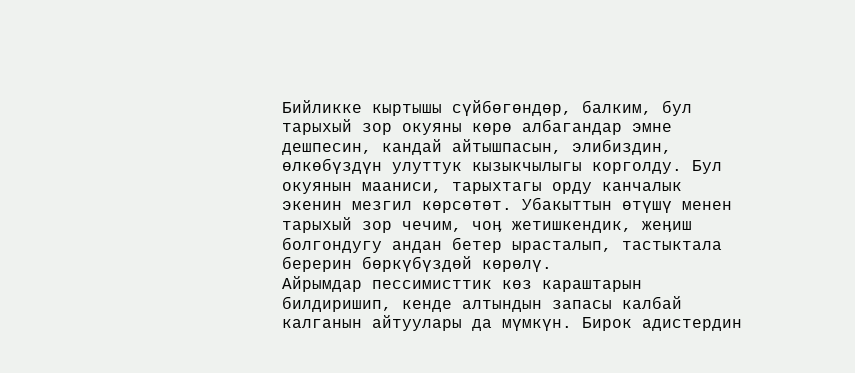Бийликке кыртышы сүйбөгөндөр, балким, бул тарыхый зор окуяны көрө албагандар эмне дешпесин, кандай айтышпасын, элибиздин, өлкөбүздүн улуттук кызыкчылыгы корголду. Бул окуянын мааниси, тарыхтагы орду канчалык экенин мезгил көрсөтөт. Убакыттын өтүшү менен тарыхый зор чечим, чоӊ жетишкендик, жеӊиш болгондугу андан бетер ырасталып, тастыктала берерин бөркүбүздөй көрөлү.
Айрымдар пессимисттик көз караштарын билдиришип, кенде алтындын запасы калбай калганын айтуулары да мүмкүн. Бирок адистердин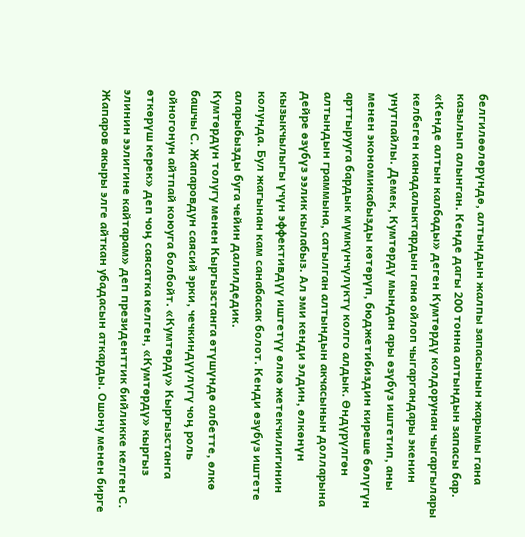белгилөөлөрүндө, алтындын жалпы запасынын жарымы гана казылып алынган. Кенде дагы 200 тонна алтындын запасы бар. «Кенде алтын калбады» деген Кумтөрдү колдорунан чыгаргылары келбеген канадалыктардын гана ойлоп чыгаргандары экенин унутпайлы. Демек, Кумтөрдү мындан ары өзүбүз иштетип, аны менен экономикабызды көтөрүп, бюджетибиздин киреше бөлүгүн арттырууга бардык мүмкүнчүлүктү колго алдык. Өндүрүлгөн алтындын граммына, сатылган алтындын акчасынын долларына дейре өзүбүз ээлик кылабыз. Ал эми кенди элдин, өлкөнүн кызыкчылыгы үчүн эффективдүү иштетүү өлкө жетекчилигинин колунда. Бул жагынан кам санабасак болот. Кенди өзүбүз иштете аларыбызды буга чейин далилдедик.
Кумтөрдүн толугу менен Кыргызстанга өтүшүндө албетте, өлкө башчы С. Жапаровдун саясий эрки, чечкиндүүлүгү чоӊ роль ойногонун айтпай коюуга болбойт. «Кумтөрдү» Кыргызстанга өткөрүш керек» деп чоӊ саясатка келген, «Кумтөрдү» кыргыз элинин ээлигине кайтарам» деп президенттик бийликке келген С. Жапаров акыры элге айткан убадасын аткарды. Ошону менен бирге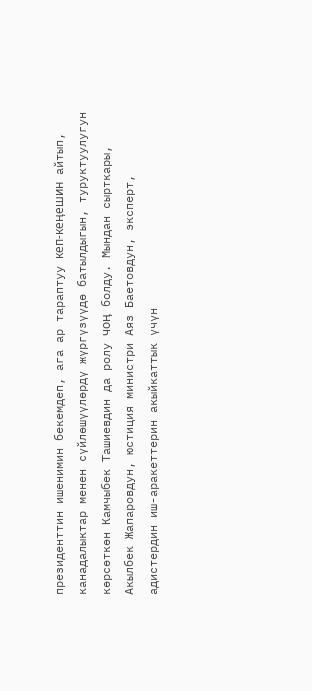президенттин ишенимин бекемдеп, ага ар тараптуу кеп-кеӊешин айтып, канадалыктар менен сүйлөшүүлөрдү жүргүзүүдө батылдыгын, туруктуулугун көрсөткөн Камчыбек Ташиевдин да ролу чоӊ болду. Мындан сырткары, Акылбек Жапаровдун, юстиция министри Аяз Баетовдун, эксперт, адистердин иш-аракеттерин акыйкаттык үчүн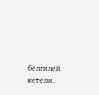белгилей кетели.